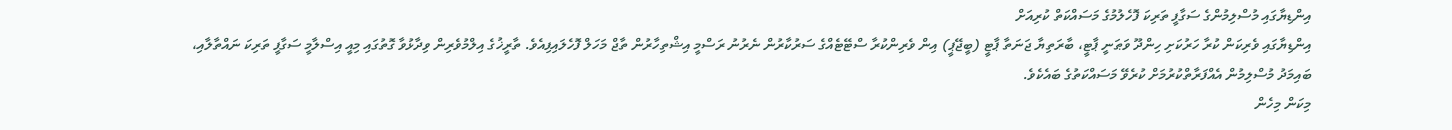އިންޑިޔާގައި މުސްލިމުންގެ ސަގާފީ ތަރިކަ ފޮހެލުމުގެ މަސައްކަތް ކުރިއަށް
އިންޑިޔާގައި ވެރިކަން ކުރާ ހަރުކަށި ހިންދޫ ވަޠަނީ ޕާޓީ، ބާރަތިޔާ ޖަނަތާ ޕާޓީ (ބީޖޭޕީ) އިން ވެރިންކުރާ ސްޓޭޓެއްގެ ސަރުކާރުން ނެރުނު ރަސްމީ އިޝްތިހާރުން ތާޖް މަހަލް ފޮހެލައިފިއެވެ. ތާރީޚުގެ އިލްމުވެރިން ވިދާޅުވާ ގޮތުގައި މިއީ އިސްލާމީ ސަގާފީ ތަރިކަ ނައްތާލާއި، ބައިމަދު މުސްލިމުން އެއްފަރާތްކުރުމަށް ކުރެވޭ މަސައްކަތުގެ ބައެކެވެ.
މިކަން މިހެން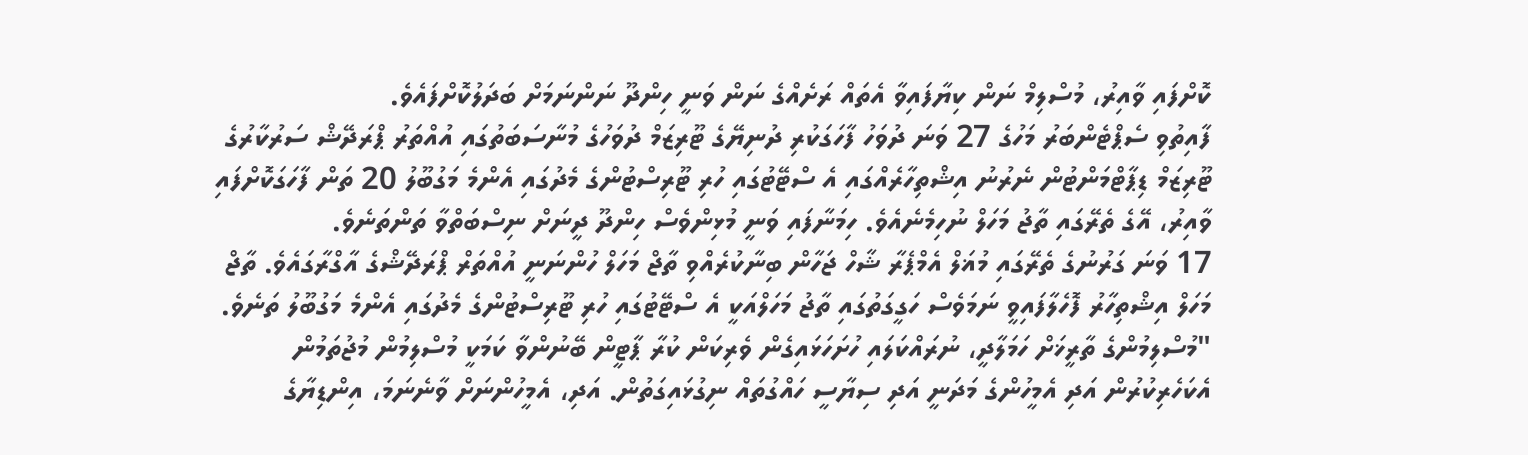ކޮށްފައި ވާއިރު، މުސްލިމް ނަން ކިޔާފައިވާ އެތައް ރަށެއްގެ ނަން ވަނީ ހިންދޫ ނަންނަމަށް ބަދަލުކޮށްފައެވެ.
ފާއިތުވި ސެޕްޓެންބަރު މަހުގެ 27 ވަނަ ދުވަހު ފާހަގަކުރި ދުނިޔޭގެ ޓޫރިޒަމް ދުވަހުގެ މުނާސަބަތުގައި އުއްތަރު ޕްރަދޭޝް ސަރުކާރުގެ ޓޫރިޒަމް ޑިޕާޓްމަންޓުން ނެރުނު އިޝްތިހާރެއްގައި އެ ސްޓޭޓުގައި ހުރި ޓޫރިސްޓުންގެ މެދުގައި އެންމެ މަގުބޫލު 20 ތަން ފާހަގަކޮށްފައި ވާއިރު، އޭގެ ތެރޭގައި ތާޖު މަހަލް ނުހިމެނެއެވެ. ހިމަނާފައި ވަނީ މުޅިންވެސް ހިންދޫ ދީނަށް ނިސްބަތްވާ ތަންތަނެވެ.
17 ވަނަ ގަރުނުގެ ތެރޭގައި މުޣަލް އެމްޕެރާ ޝާހް ޖަހާން ބިނާކުރެއްވި ތާޖް މަހަލް ހުންނަނީ އުއްތަރް ޕްރަދޭޝްގެ އާގްރާގައެވެ. ތާޖް މަހަލް އިޝްތިހާރު ފޮހެލާފައިވީ ނަމަވެސް ހަގީގަތުގައި ތާޖު މަހަލްއަކީ އެ ސްޓޭޓުގައި ހުރި ޓޫރިސްޓުންގެ މެދުގައި އެންމެ މަގުބޫލު ތަނެވެ.
"މުސްލިމުންގެ ތާރީޚަށް ހަމަލާދީ، ނުރައްކަލައި ހުށަހަޅައިގެން ވެރިކަން ކުރާ ޕާޓީން ބޭނުންވާ ކަމަކީ މުސްލިމުން މުޖުތަމުން އެކަހެރިކުރުން އަދި އެމީހުންގެ މަދަނީ އަދި ސިޔާސީ ހައްގުތައް ނިގުޅައިގަތުން. އަދި، އެމީހުންނަށް ވާނެނަމަ، އިންޑިޔާގެ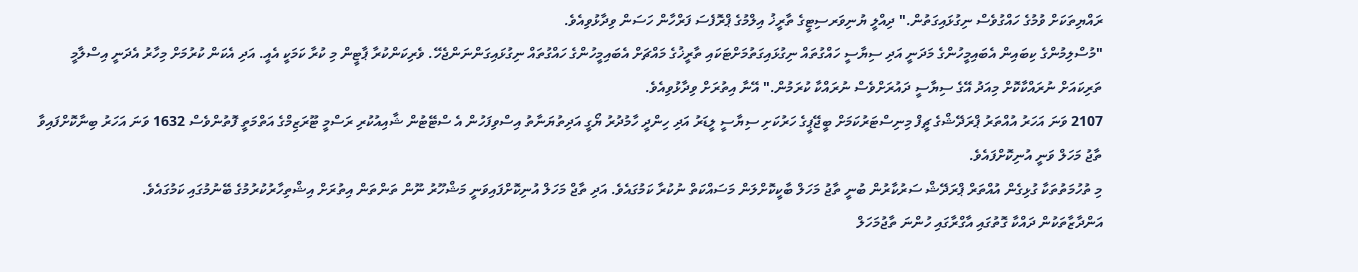ރައްޔިތަކަށް ވުމުގެ ހައްގުވެސް ނިގުޅައިގަތުން." ދިއްލީ ޔުނިވަރސިޓީގެ ތާރީޚު އިލްމުގެ ޕްރޮފެސަ ފަރްހާން ހަސަން ވިދާޅުވިއެވެ.
"މުސްލިމުންގެ ކިބައިން އެބައިމީހުންގެ މަދަނީ އަދި ސިޔާސީ ހައްގުތައް ނިގުޅައިގަތުމަށްޓަކައި ތާރީޚުގެ މައްޗަށް އެބައިމީހުންގެ ހައްގުތައް ނިގުޅައިގަންނަންޖެހޭ. ވެރިކަންކުރާ ޕާޓީން މި ކުރާ ކަމަކީ އެއީ. އަދި އެކަން ކުރުމަށް މިހާރު އެދަނީ އިސްލާމީ ތަރިކައަށް ނުރައްކާކޮށް މިއަދު އޭގެ ސިޔާސީ ދައުރަށްވެސް ނުރައްކާ ކުރަމުން." އޭނާ އިތުރަށް ވިދާޅުވިއެވެ.
2107 ވަނަ އަހަރު އުއްތަރު ޕްރަދޭޝްގެ ޗީފް މިނިސްޓަރުކަމަށް ބީޖޭޕީގެ ހަރުކަށި ސިޔާސީ ލީޑަރު އަދި ހިންދީ ހާމުދުރު ޔޯގީ އަދިތުޔަނާތު އިސްވިފަހުން އެ ސްޓޭޓުން ޝާއިއުކުރި ރަސްމީ ޓޫރަޒިމްގެ އަތްމަތީ ފޮތުންވެސް 1632 ވަނަ އަހަރު ބިނާކޮށްފައިވާ ތާޖު މަހަލް ވަނީ އުނިކޮށްފައެވެ.
މި ތުހުމަތުތަކާ ގުޅިގެން އުއްތަރް ޕްރަދޭޝް ސަރުކާރުން ބުނީ ތާޖު މަހަލް ބާކީކޮށްލަން މަސައްކަތް ނުކުރާ ކަމުގައެވެ. އަދި ތާޖް މަހަލް އުނިކޮށްފައިވަނީ މަޝްހޫރު ނޫން ތަންތަން އިތުރަށް އިޝްތިހާރުކުރުމުގެ ބޭނުމުގައި ކަމުގައެވެ.
އަންދާޒާތަކުން ދައްކާ ގޮތުގައި އާގްރާގައި ހުންނަ ތާޖުމަހަލް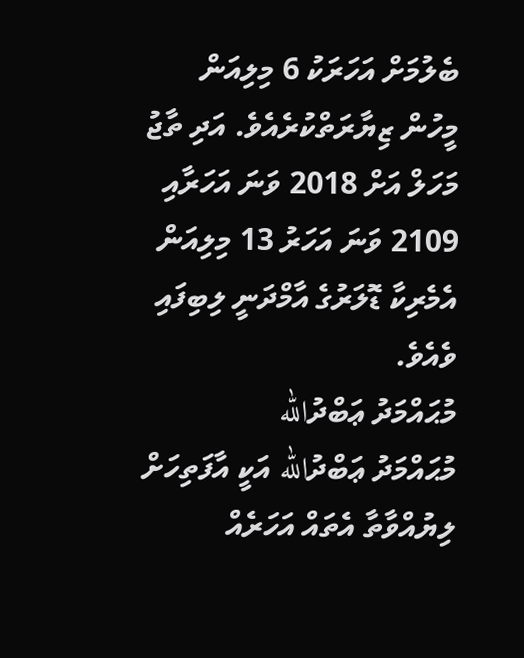ބެލުމަށް އަހަރަކު 6 މިލިއަން މީހުން ޒިޔާރަތްކުރެއެވެ. އަދި ތާޖު މަހަލް އަށް 2018 ވަނަ އަހަރާއި 2109 ވަނަ އަހަރު 13 މިލިއަން އެމެރިކާ ޑޮލަރުގެ އާމްދަނީ ލިބިފައި ވެއެވެ.
މުޙައްމަދު ޢަބްދުالله
މުޙައްމަދު ޢަބްދުالله އަކީ އާފަތިހަށް ލިޔުއްވާތާ އެތައް އަހަރެއް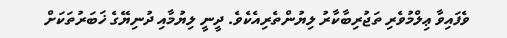ވެފައިވާ ޢިލްމުވެރި ތަޖުރިބާކާރު ލިޔުންތެރިއެކެވެ. ދީނީ ލިޔުމާއި ދުނިޔޭގެ ޚަބަރުތަކަށް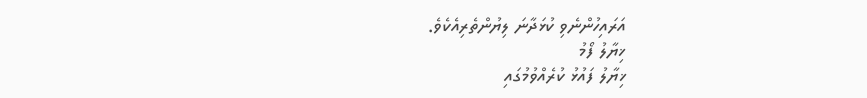އަރައިހުންނެވި ކުޅަދާނަ ލިޔުންތެރިއެކެވެ.
ޚިޔާލު ފޯމު
ޚިޔާލު ފައުޅު ކުރެއްވުމުގައި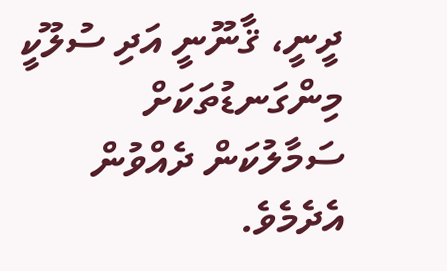ދީނީ، ޤާނޫނީ އަދި ސުލޫކީ މިންގަނޑުތަކަށް ސަމާލުކަން ދެއްވުން އެދެމެވެ.